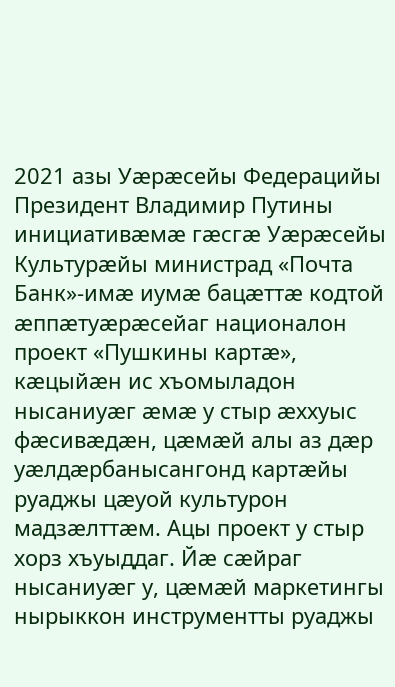2021 азы Уæрæсейы Федерацийы Президент Владимир Путины инициативæмæ гæсгæ Уæрæсейы Культурæйы министрад «Почта Банк»-имæ иумæ бацæттæ кодтой æппæтуæрæсейаг националон проект «Пушкины картæ», кæцыйæн ис хъомыладон нысаниуæг æмæ у стыр æххуыс фæсивæдæн, цæмæй алы аз дæр уæлдæрбанысангонд картæйы руаджы цæуой культурон мадзæлттæм. Ацы проект у стыр хорз хъуыддаг. Йæ сæйраг нысаниуæг у, цæмæй маркетингы нырыккон инструментты руаджы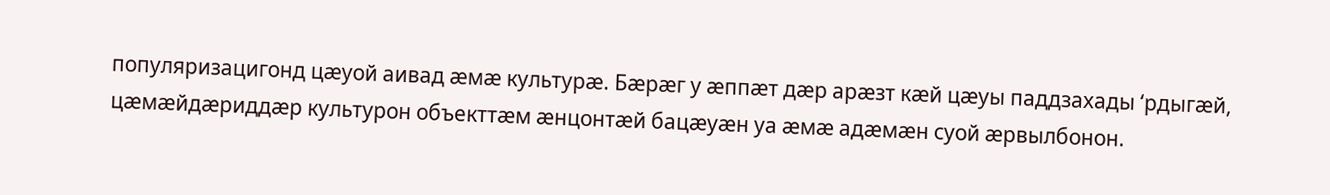популяризацигонд цæуой аивад æмæ культурæ. Бæрæг у æппæт дæр арæзт кæй цæуы паддзахады ‘рдыгæй, цæмæйдæриддæр культурон объекттæм æнцонтæй бацæуæн уа æмæ адæмæн суой æрвылбонон.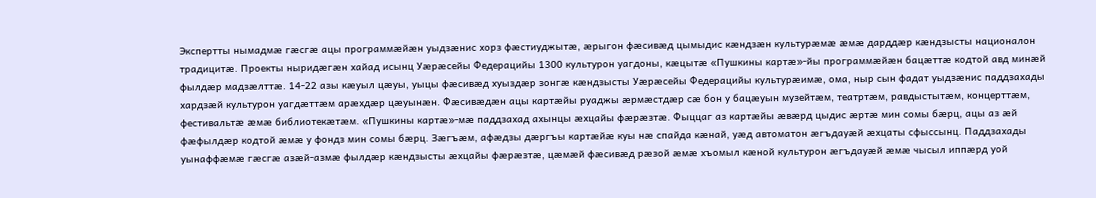Экспертты нымадмæ гæсгæ ацы программæйæн уыдзæнис хорз фæстиуджытæ, æрыгон фæсивæд цымыдис кæндзæн культурæмæ æмæ дарддæр кæндзысты националон традицитæ. Проекты ныридæгæн хайад исынц Уæрæсейы Федерацийы 1300 культурон уагдоны, кæцытæ «Пушкины картæ»-йы программæйæн бацæттæ кодтой авд минæй фылдæр мадзæлттæ. 14-22 азы кæуыл цæуы, уыцы фæсивæд хуыздæр зонгæ кæндзысты Уæрæсейы Федерацийы культурæимæ, ома, ныр сын фадат уыдзæнис паддзахады хардзæй культурон уагдæттæм арæхдæр цæуынæн. Фæсивæдæн ацы картæйы руаджы æрмæстдæр сæ бон у бацæуын музейтæм, театртæм, равдыстытæм, концерттæм, фестивальтæ æмæ библиотекæтæм. «Пушкины картæ»-мæ паддзахад ахынцы æхцайы фæрæзтæ. Фыццаг аз картæйы æвæрд цыдис æртæ мин сомы бæрц, ацы аз æй фæфылдæр кодтой æмæ у фондз мин сомы бæрц. Зæгъæм, афæдзы дæргъы картæйæ куы нæ спайда кæнай, уæд автоматон æгъдауæй æхцаты сфыссынц. Паддзахады уынаффæмæ гæсгæ азæй-азмæ фылдæр кæндзысты æхцайы фæрæзтæ, цæмæй фæсивæд рæзой æмæ хъомыл кæной культурон æгъдауæй æмæ чысыл иппæрд уой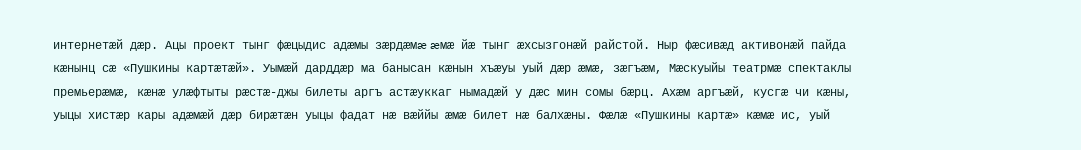интернетæй дæр. Ацы проект тынг фæцыдис адæмы зæрдæмæ æмæ йæ тынг æхсызгонæй райстой. Ныр фæсивæд активонæй пайда кæнынц сæ «Пушкины картæтæй». Уымæй дарддæр ма банысан кæнын хъæуы уый дæр æмæ, зæгъæм, Мæскуыйы театрмæ спектаклы премьерæмæ, кæнæ улæфтыты рæстæ-джы билеты аргъ астæуккаг нымадæй у дæс мин сомы бæрц. Ахæм аргъæй, кусгæ чи кæны, уыцы хистæр кары адæмæй дæр бирæтæн уыцы фадат нæ вæййы æмæ билет нæ балхæны. Фæлæ «Пушкины картæ» кæмæ ис, уый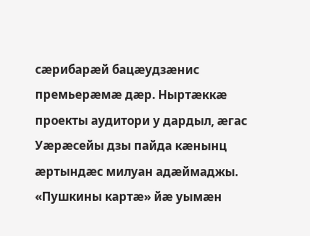сæрибарæй бацæудзæнис премьерæмæ дæр. Ныртæккæ проекты аудитори у дардыл, æгас Уæрæсейы дзы пайда кæнынц æртындæс милуан адæймаджы. «Пушкины картæ» йæ уымæн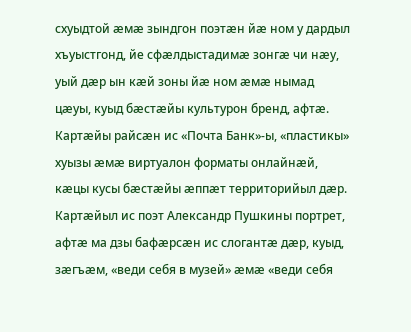схуыдтой æмæ зындгон поэтæн йæ ном у дардыл хъуыстгонд, йе сфæлдыстадимæ зонгæ чи нæу, уый дæр ын кæй зоны йæ ном æмæ нымад цæуы, куыд бæстæйы культурон бренд, афтæ. Картæйы райсæн ис «Почта Банк»-ы, «пластикы» хуызы æмæ виртуалон форматы онлайнæй, кæцы кусы бæстæйы æппæт территорийыл дæр. Картæйыл ис поэт Александр Пушкины портрет, афтæ ма дзы бафæрсæн ис слогантæ дæр, куыд, зæгъæм, «веди себя в музей» æмæ «веди себя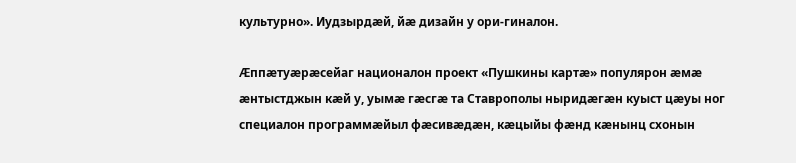культурно». Иудзырдæй, йæ дизайн у ори-гиналон.

Æппæтуæрæсейаг националон проект «Пушкины картæ» популярон æмæ æнтыстджын кæй у, уымæ гæсгæ та Ставрополы ныридæгæн куыст цæуы ног специалон программæйыл фæсивæдæн, кæцыйы фæнд кæнынц схонын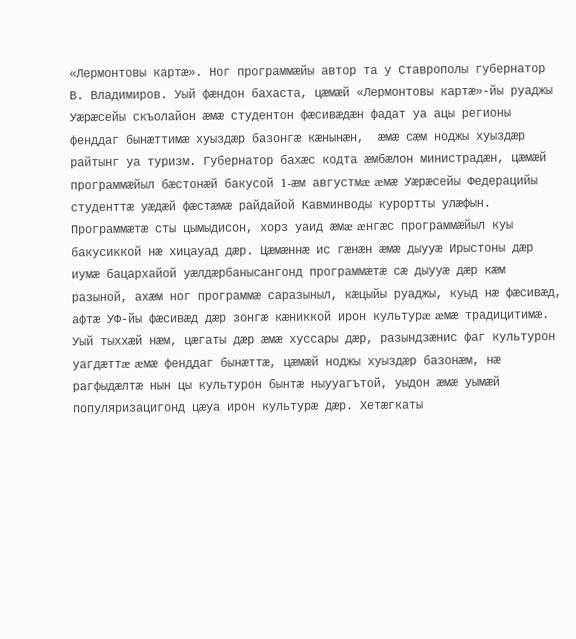«Лермонтовы картæ». Ног программæйы автор та у Ставрополы губернатор В. Владимиров. Уый фæндон бахаста, цæмæй «Лермонтовы картæ»-йы руаджы Уæрæсейы скъолайон æмæ студентон фæсивæдæн фадат уа ацы регионы фенддаг бынæттимæ хуыздæр базонгæ кæнынæн,  æмæ сæм ноджы хуыздæр райтынг уа туризм. Губернатор бахæс кодта æмбæлон министрадæн, цæмæй программæйыл бæстонæй бакусой 1-æм августмæ æмæ Уæрæсейы Федерацийы студенттæ уæдæй фæстæмæ райдайой Кавминводы курортты улæфын. Программæтæ сты цымыдисон, хорз уаид æмæ æнгæс программæйыл куы бакусиккой нæ хицауад дæр. Цæмæннæ ис гæнæн æмæ дыууæ Ирыстоны дæр иумæ бацархайой уæлдæрбанысангонд программæтæ сæ дыууæ дæр кæм разыной, ахæм ног программæ саразыныл, кæцыйы руаджы, куыд нæ фæсивæд, афтæ УФ-йы фæсивæд дæр зонгæ кæниккой ирон культурæ æмæ традицитимæ. Уый тыххæй нæм, цæгаты дæр æмæ хуссары дæр, разындзæнис фаг культурон уагдæттæ æмæ фенддаг бынæттæ, цæмæй ноджы хуыздæр базонæм, нæ рагфыдæлтæ нын цы культурон бынтæ ныууагътой, уыдон æмæ уымæй популяризацигонд цæуа ирон культурæ дæр. Хетæгкаты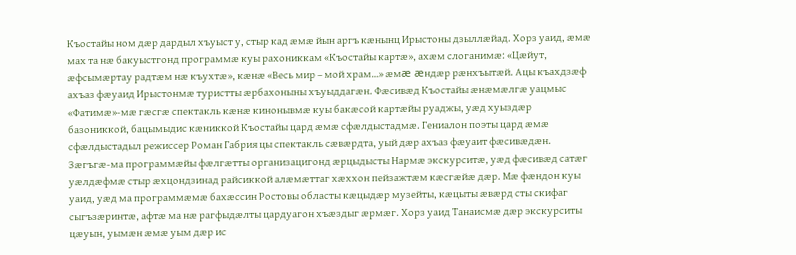Къостайы ном дæр дардыл хъуыст у, стыр кад æмæ йын аргъ кæнынц Ирыстоны дзыллæйад. Хорз уаид, æмæ мах та нæ бакуыстгонд программæ куы рахониккам «Къостайы картæ», ахæм слоганимæ: «Цæйут, æфсымæртау радтæм нæ къухтæ», кæнæ «Весь мир – мой храм…» æмæ æндæр рæнхъытæй. Ацы къахдзæф ахъаз фæуаид Ирыстонмæ туристты æрбахоныны хъуыддагæн. Фæсивæд Къостайы æнæмæлгæ уацмыс «Фатимæ»-мæ гæсгæ спектакль кæнæ кинонывмæ куы бакæсой картæйы руаджы, уæд хуыздæр базониккой, бацымыдис кæниккой Къостайы цард æмæ сфæлдыстадмæ. Гениалон поэты цард æмæ сфæлдыстадыл режиссер Роман Габрия цы спектакль сæвæрдта, уый дæр ахъаз фæуаит фæсивæдæн. Зæгъгæ-ма программæйы фæлгæтты организацигонд æрцыдысты Нармæ экскурситæ, уæд фæсивæд сатæг уæлдæфмæ стыр æхцондзинад райсиккой алæмæттаг хæххон пейзажтæм кæсгæйæ дæр. Мæ фæндон куы уаид, уæд ма программæмæ бахæссин Ростовы областы кæцыдæр музейты, кæцыты æвæрд сты скифаг сыгъзæринтæ, афтæ ма нæ рагфыдæлты цардуагон хъæздыг æрмæг. Хорз уаид Танаисмæ дæр экскурситы цæуын, уымæн æмæ уым дæр ис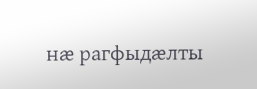нæ рагфыдæлты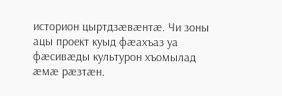историон цыртдзæвæнтæ. Чи зоны ацы проект куыд фæахъаз уа фæсивæды культурон хъомылад æмæ рæзтæн.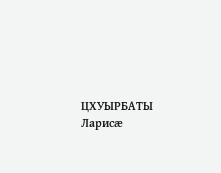ЦХУЫРБАТЫ Ларисæ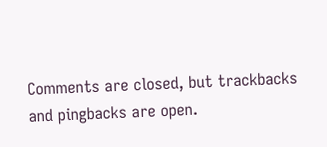Comments are closed, but trackbacks and pingbacks are open.